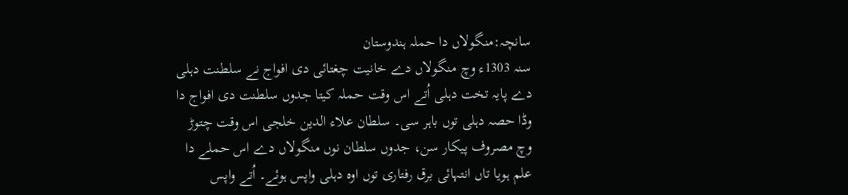سانچہ:منگولاں دا حملہ ہندوستان
سنہ 1303ء وچ منگولاں دے خانیت چغتائی دی افواج نے سلطنت دہلی دے پایہ تخت دہلی اُتے اس وقت حملہ کیتا جدوں سلطنت دی افواج دا وڈا حصہ دہلی توں باہر سی۔ سلطان علاء الدین خلجی اس وقت چتوڑ وچ مصروف پیکار سن، جدوں سلطان نوں منگولاں دے اس حملے دا علم ہويا تاں انتہائی برق رفتاری توں اوہ دہلی واپس ہوئے۔ اُتے واپس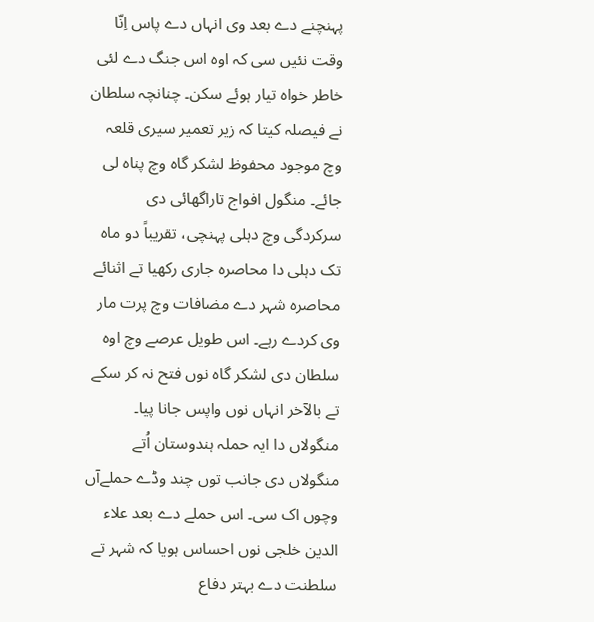پہنچنے دے بعد وی انہاں دے پاس اِنّا وقت نئيں سی کہ اوہ اس جنگ دے لئی خاطر خواہ تیار ہوئے سکن۔ چنانچہ سلطان نے فیصلہ کیتا کہ زیر تعمیر سیری قلعہ وچ موجود محفوظ لشکر گاہ وچ پناہ لی جائے۔ منگول افواج تاراگھائی دی سرکردگی وچ دہلی پہنچی، تقریباً دو ماہ تک دہلی دا محاصرہ جاری رکھیا تے اثنائے محاصرہ شہر دے مضافات وچ پرت مار وی کردے رہے۔ اس طویل عرصے وچ اوہ سلطان دی لشکر گاہ نوں فتح نہ کر سکے تے بالآخر انہاں نوں واپس جانا پيا۔
منگولاں دا ایہ حملہ ہندوستان اُتے منگولاں دی جانب توں چند وڈے حملےآں وچوں اک سی۔ اس حملے دے بعد علاء الدین خلجی نوں احساس ہويا کہ شہر تے سلطنت دے بہتر دفاع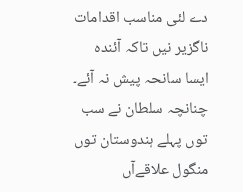دے لئی مناسب اقدامات ناگزیر نيں تاکہ آئندہ ایسا سانحہ پيش نہ آئے۔ چنانچہ سلطان نے سب توں پہلے ہندوستان توں منگول علاقےآں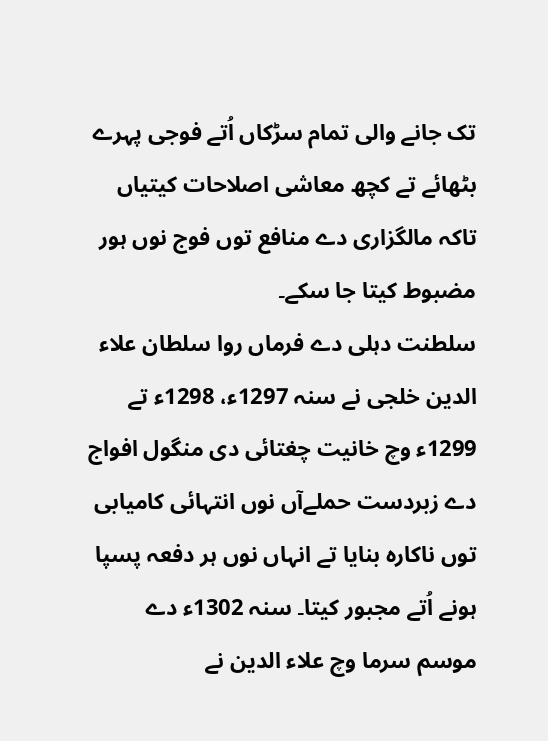تک جانے والی تمام سڑکاں اُتے فوجی پہرے بٹھائے تے کچھ معاشی اصلاحات کيتیاں تاکہ مالگزاری دے منافع توں فوج نوں ہور مضبوط کیتا جا سکے۔
سلطنت دہلی دے فرماں روا سلطان علاء الدین خلجی نے سنہ 1297ء، 1298ء تے 1299ء وچ خانیت چغتائی دی منگول افواج دے زبردست حملےآں نوں انتہائی کامیابی توں ناکارہ بنایا تے انہاں نوں ہر دفعہ پسپا ہونے اُتے مجبور کیتا۔ سنہ 1302ء دے موسم سرما وچ علاء الدین نے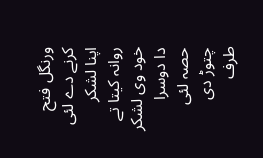ورنگل فتح کرنے دے لئی اپنا لشکر روانہ کیتا تے خود وی لشکر دا دوسرا حصہ لئی چتوڑ دی طرف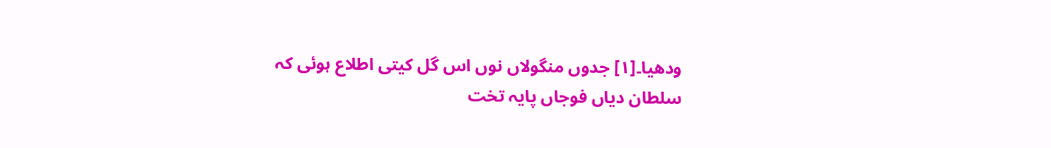ودھیا۔[۱] جدوں منگولاں نوں اس گل کيتی اطلاع ہوئی کہ سلطان دیاں فوجاں پایہ تخت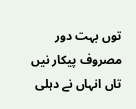توں بہت دور مصروف پیکار نيں تاں انہاں نے دہلی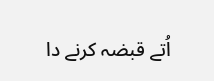اُتے قبضہ کرنے دا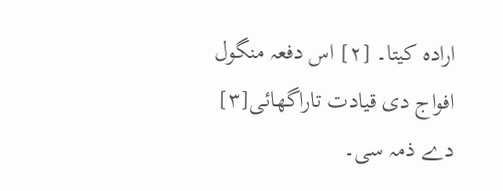ارادہ کیتا۔ [۲] اس دفعہ منگول افواج دی قیادت تاراگھائی[۳] دے ذمہ سی۔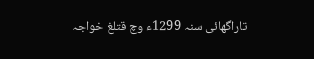تاراگھائی سنہ 1299ء وچ قتلغ خواجہ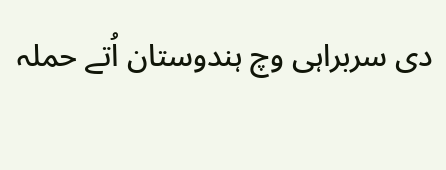دی سربراہی وچ ہندوستان اُتے حملہ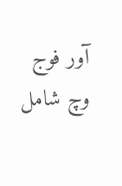آور فوج وچ شامل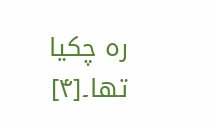رہ چکيا تھا۔[۴]